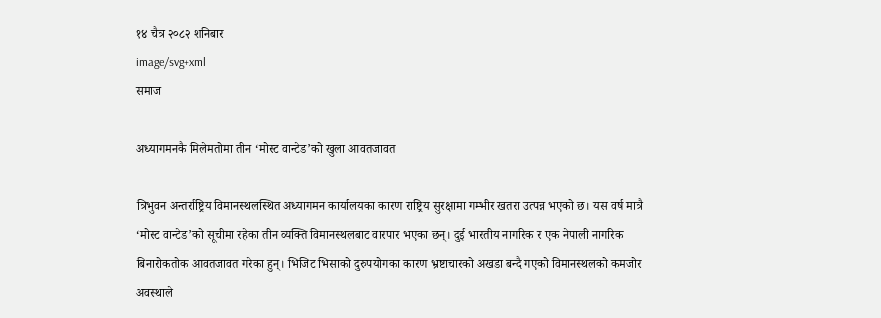१४ चैत्र २०८२ शनिबार
image/svg+xml
समाज

अध्यागमनकै मिलेमतोमा तीन ‘मोस्ट वान्टेड’को खुला आवतजावत

त्रिभुवन अन्तर्राष्ट्रिय विमानस्थलस्थित अध्यागमन कार्यालयका कारण राष्ट्रिय सुरक्षामा गम्भीर खतरा उत्पन्न भएको छ। यस वर्ष मात्रै ‘मोस्ट वान्टेड’को सूचीमा रहेका तीन व्यक्ति विमानस्थलबाट वारपार भएका छन्। दुई भारतीय नागरिक र एक नेपाली नागरिक बिनारोकतोक आवतजावत गरेका हुन्। भिजिट भिसाको दुरुपयोगका कारण भ्रष्टाचारको अखडा बन्दै गएको विमानस्थलको कमजोर अवस्थाले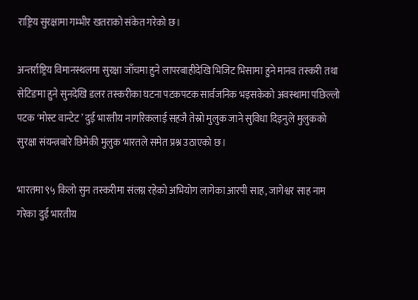राष्ट्रिय सुरक्षामा गम्भीर खतराको संकेत गरेको छ।

अन्तर्राष्ट्रिय विमानस्थलमा सुरक्षा जाँचमा हुने लापरबाहीदेखि भिजिट भिसामा हुने मानव तस्करी तथा सेटिङमा हुने सुनदेखि डलर तस्करीका घटना पटकपटक सार्वजनिक भइसकेको अवस्थामा पछिल्लो पटक ‘मोस्ट वान्टेट’ दुई भारतीय नागरिकलाई सहजै तेस्रो मुलुक जाने सुविधा दिइनुले मुलुकको सुरक्षा संयन्त्रबारे छिमेकी मुलुक भारतले समेत प्रश्न उठाएको छ।

भारतमा ९५ किलो सुन तस्करीमा संलग्न रहेको अभियोग लागेका आरपी साह, जागेश्वर साह नाम गरेका दुई भारतीय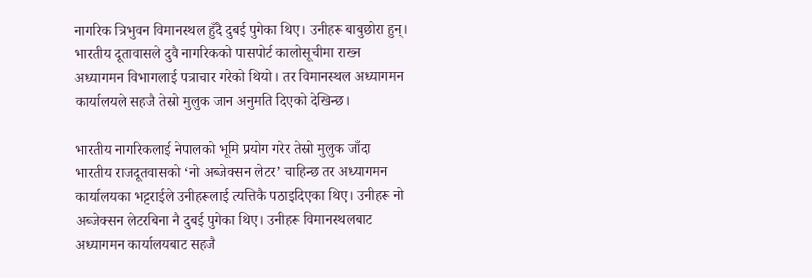नागरिक त्रिभुवन विमानस्थल हुँदै दुबई पुगेका थिए। उनीहरू बाबुछोरा हुन्। भारतीय दूतावासले दुवै नागरिकको पासपोर्ट कालोसूचीमा राख्न अध्यागमन विभागलाई पत्राचार गरेको थियो। तर विमानस्थल अध्यागमन कार्यालयले सहजै तेस्रो मुलुक जान अनुमति दिएको देखिन्छ।

भारतीय नागरिकलाई नेपालको भूमि प्रयोग गरेर तेस्रो मुलुक जाँदा भारतीय राजदूतवासको ‘नो अब्जेक्सन लेटर’ चाहिन्छ तर अध्यागमन कार्यालयका भट्टराईले उनीहरूलाई त्यत्तिकै पठाइदिएका थिए। उनीहरू नो अब्जेक्सन लेटरबिना नै दुबई पुगेका थिए। उनीहरू विमानस्थलबाट अध्यागमन कार्यालयबाट सहजै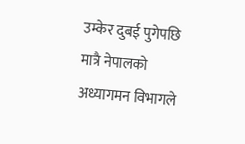उम्केर दुबई पुगेपछि मात्रै नेपालको अध्यागमन विभागले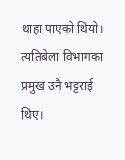थाहा पाएको थियो। त्यतिबेला विभागका प्रमुख उनै भट्टराई थिए।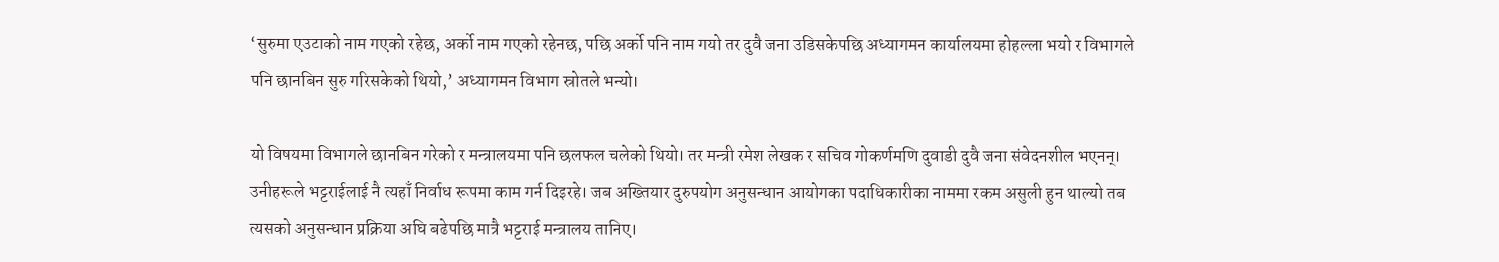‘सुरुमा एउटाको नाम गएको रहेछ, अर्को नाम गएको रहेनछ, पछि अर्को पनि नाम गयो तर दुवै जना उडिसकेपछि अध्यागमन कार्यालयमा होहल्ला भयो र विभागले पनि छानबिन सुरु गरिसकेको थियो,’ अध्यागमन विभाग स्रोतले भन्यो।

यो विषयमा विभागले छानबिन गरेको र मन्त्रालयमा पनि छलफल चलेको थियो। तर मन्त्री रमेश लेखक र सचिव गोकर्णमणि दुवाडी दुवै जना संवेदनशील भएनन्। उनीहरूले भट्टराईलाई नै त्यहाँ निर्वाध रूपमा काम गर्न दिइरहे। जब अख्तियार दुरुपयोग अनुसन्धान आयोगका पदाधिकारीका नाममा रकम असुली हुन थाल्यो तब त्यसको अनुसन्धान प्रक्रिया अघि बढेपछि मात्रै भट्टराई मन्त्रालय तानिए।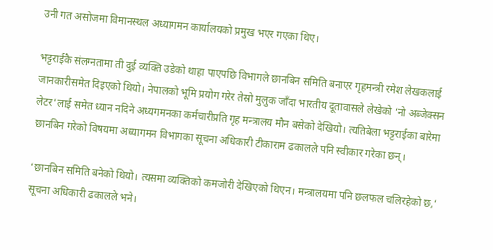उनी गत असोजमा विमानस्थल अध्यागमन कार्यालयको प्रमुख भएर गएका थिए।

भट्टराईकै संलग्नतामा ती दुई व्यक्ति उडेको थाहा पाएपछि विभागले छानबिन समिति बनाएर गृहमन्त्री रमेश लेखकलाई जानकारीसमेत दिइएको थियो। नेपालको भूमि प्रयोग गरेर तेस्रो मुलुक जाँदा भारतीय दूतावासले लेखेको ‘नो अब्जेक्सन लेटर’लाई समेत ध्यान नदिने अध्यगमनका कर्मचारीप्रति गृह मन्त्रालय मौन बसेको देखियो। त्यतिबेला भट्टराईका बारेमा छानबिन गरेको विषयमा अध्यागमन विभागका सूचना अधिकारी टीकाराम ढकालले पनि स्वीकार गरेका छन्।

‘छानबिन समिति बनेको थियो। त्यसमा व्यक्तिको कमजोरी देखिएको थिएन। मन्त्रालयमा पनि छलफल चलिरहेको छ,’ सूचना अधिकारी ढकालले भने।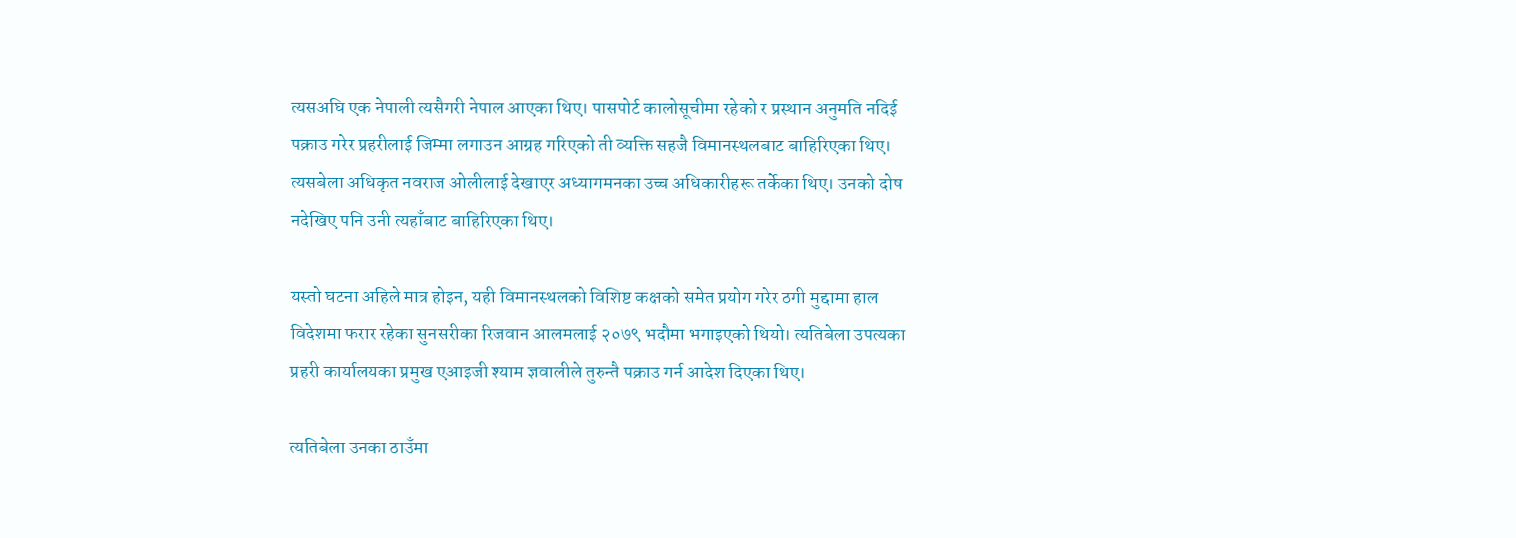त्यसअघि एक नेपाली त्यसैगरी नेपाल आएका थिए। पासपोर्ट कालोसूचीमा रहेको र प्रस्थान अनुमति नदिई पक्राउ गरेर प्रहरीलाई जिम्मा लगाउन आग्रह गरिएको ती व्यक्ति सहजै विमानस्थलबाट बाहिरिएका थिए। त्यसबेला अधिकृत नवराज ओलीलाई देखाएर अध्यागमनका उच्च अधिकारीहरू तर्केका थिए। उनको दोष नदेखिए पनि उनी त्यहाँबाट बाहिरिएका थिए।

यस्तो घटना अहिले मात्र होइन, यही विमानस्थलको विशिष्ट कक्षको समेत प्रयोग गरेर ठगी मुद्दामा हाल विदेशमा फरार रहेका सुनसरीका रिजवान आलमलाई २०७९ भदौमा भगाइएको थियो। त्यतिबेला उपत्यका प्रहरी कार्यालयका प्रमुख एआइजी श्याम ज्ञवालीले तुरुन्तै पक्राउ गर्न आदेश दिएका थिए।

त्यतिबेला उनका ठाउँमा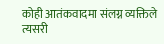कोही आतंकवादमा संलग्न व्यक्तिले त्यसरी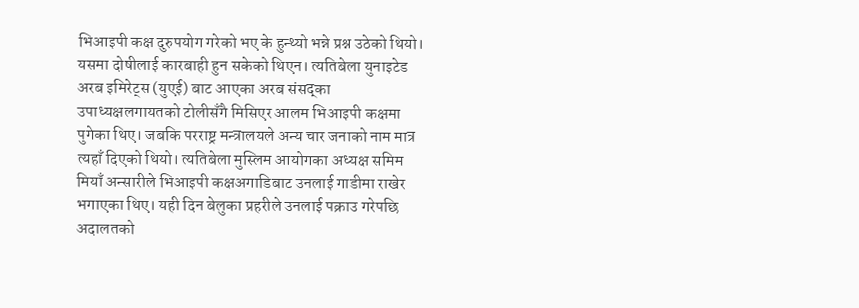भिआइपी कक्ष दुरुपयोग गरेको भए के हुन्थ्यो भन्ने प्रश्न उठेको थियो। यसमा दोषीलाई कारबाही हुन सकेको थिएन। त्यतिबेला युनाइटेड अरब इमिरेट्स (युएई) बाट आएका अरब संसद्का उपाध्यक्षलगायतको टोलीसँगै मिसिएर आलम भिआइपी कक्षमा पुगेका थिए। जबकि परराष्ट्र मन्त्रालयले अन्य चार जनाको नाम मात्र त्यहाँ दिएको थियो। त्यतिबेला मुस्लिम आयोगका अध्यक्ष समिम मियाँ अन्सारीले भिआइपी कक्षअगाडिबाट उनलाई गाडीमा राखेर भगाएका थिए। यही दिन बेलुका प्रहरीले उनलाई पक्राउ गरेपछि अदालतको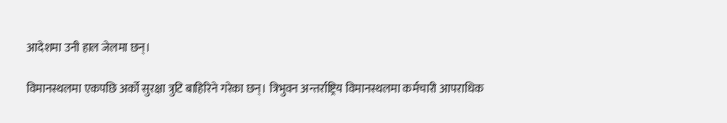आदेशमा उनी हाल जेलमा छन्।

विमानस्थलमा एकपछि अर्को सुरक्षा त्रुटि बाहिरिने गरेका छन्। त्रिभुवन अन्तर्राष्ट्रिय विमानस्थलमा कर्मचारी आपराधिक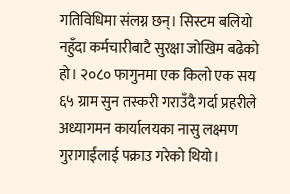गतिविधिमा संलग्न छन्। सिस्टम बलियो नहुँदा कर्मचारीबाटै सुरक्षा जोखिम बढेको हो। २०८० फागुनमा एक किलो एक सय ६५ ग्राम सुन तस्करी गराउँदै गर्दा प्रहरीले अध्यागमन कार्यालयका नासु लक्ष्मण गुरागाईंलाई पक्राउ गरेको थियो।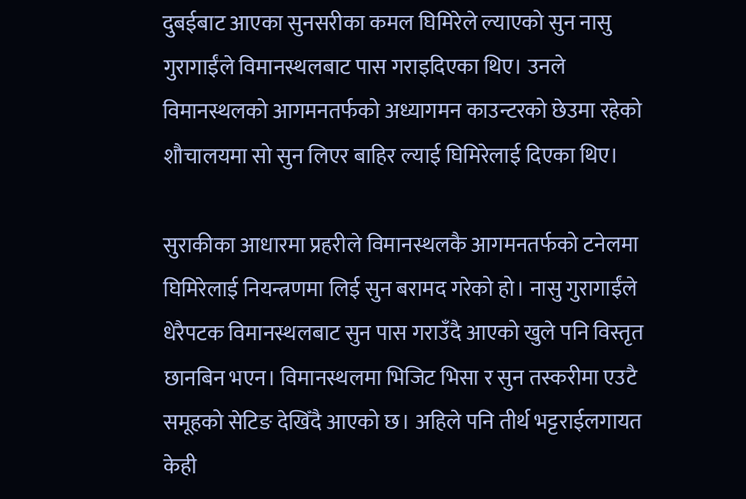दुबईबाट आएका सुनसरीका कमल घिमिरेले ल्याएको सुन नासु गुरागाईंले विमानस्थलबाट पास गराइदिएका थिए। उनले विमानस्थलको आगमनतर्फको अध्यागमन काउन्टरको छेउमा रहेको शौचालयमा सो सुन लिएर बाहिर ल्याई घिमिरेलाई दिएका थिए।

सुराकीका आधारमा प्रहरीले विमानस्थलकै आगमनतर्फको टनेलमा घिमिरेलाई नियन्त्रणमा लिई सुन बरामद गरेको हो। नासु गुरागाईंले धेरैपटक विमानस्थलबाट सुन पास गराउँदै आएको खुले पनि विस्तृत छानबिन भएन। विमानस्थलमा भिजिट भिसा र सुन तस्करीमा एउटै समूहको सेटिङ देखिँदै आएको छ। अहिले पनि तीर्थ भट्टराईलगायत केही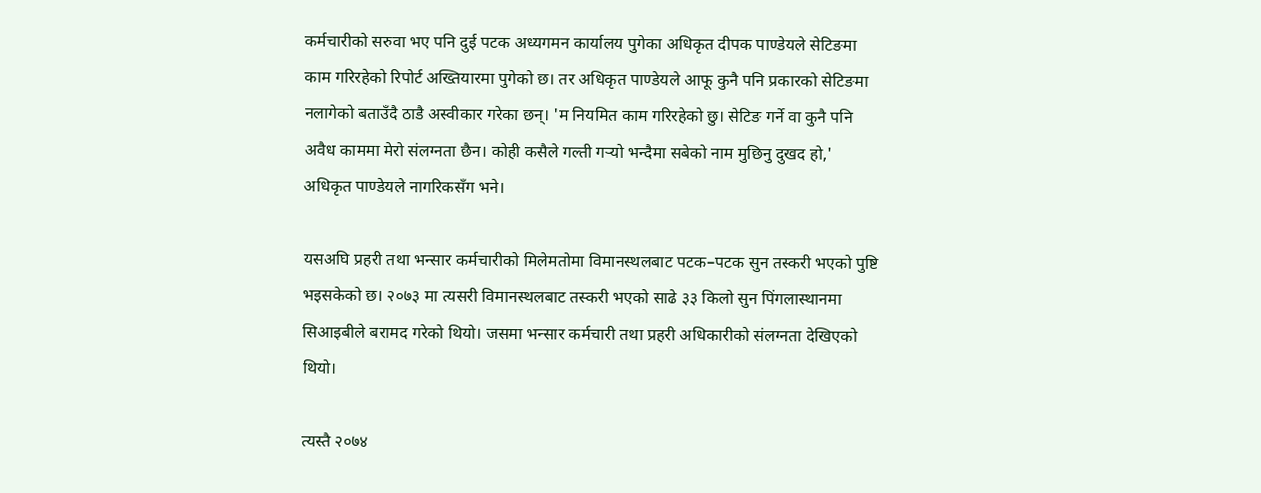कर्मचारीको सरुवा भए पनि दुई पटक अध्यगमन कार्यालय पुगेका अधिकृत दीपक पाण्डेयले सेटिङमा काम गरिरहेको रिपोर्ट अख्तियारमा पुगेको छ। तर अधिकृत पाण्डेयले आफू कुनै पनि प्रकारको सेटिङमा नलागेको बताउँदै ठाडै अस्वीकार गरेका छन्। 'म नियमित काम गरिरहेको छु। सेटिङ गर्ने वा कुनै पनि अवैध काममा मेरो संलग्नता छैन। कोही कसैले गल्ती गर्‍यो भन्दैमा सबेको नाम मुछिनु दुखद हो,' अधिकृत पाण्डेयले नागरिकसँग भने।

यसअघि प्रहरी तथा भन्सार कर्मचारीको मिलेमतोमा विमानस्थलबाट पटक–पटक सुन तस्करी भएको पुष्टि भइसकेको छ। २०७३ मा त्यसरी विमानस्थलबाट तस्करी भएको साढे ३३ किलो सुन पिंगलास्थानमा सिआइबीले बरामद गरेको थियो। जसमा भन्सार कर्मचारी तथा प्रहरी अधिकारीको संलग्नता देखिएको थियो।

त्यस्तै २०७४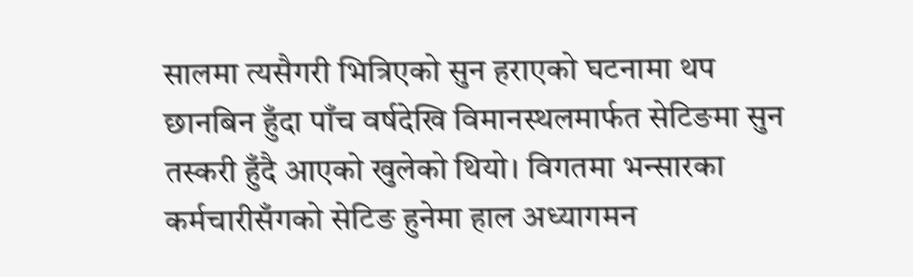सालमा त्यसैगरी भित्रिएको सुन हराएको घटनामा थप छानबिन हुँदा पाँच वर्षदेखि विमानस्थलमार्फत सेटिङमा सुन तस्करी हुँदै आएको खुलेको थियो। विगतमा भन्सारका कर्मचारीसँगको सेटिङ हुनेमा हाल अध्यागमन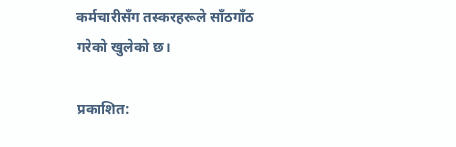कर्मचारीसँग तस्करहरूले साँठगाँठ गरेको खुलेको छ।

प्रकाशित: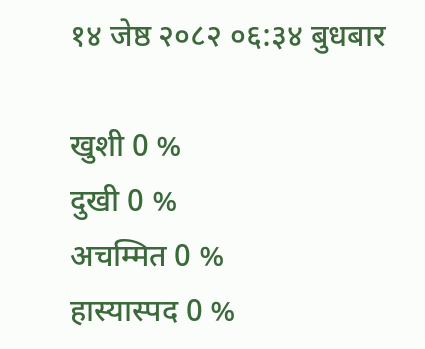१४ जेष्ठ २०८२ ०६:३४ बुधबार

खुशी 0 %
दुखी 0 %
अचम्मित 0 %
हास्यास्पद 0 %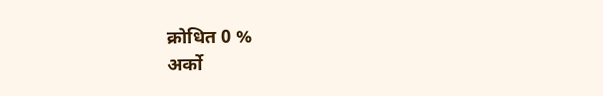क्रोधित 0 %
अर्को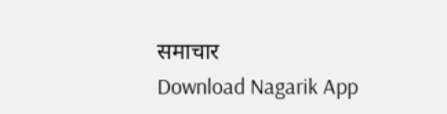समाचार
Download Nagarik App